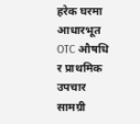हरेक घरमा आधारभूत OTC औषधि र प्राथमिक उपचार सामग्री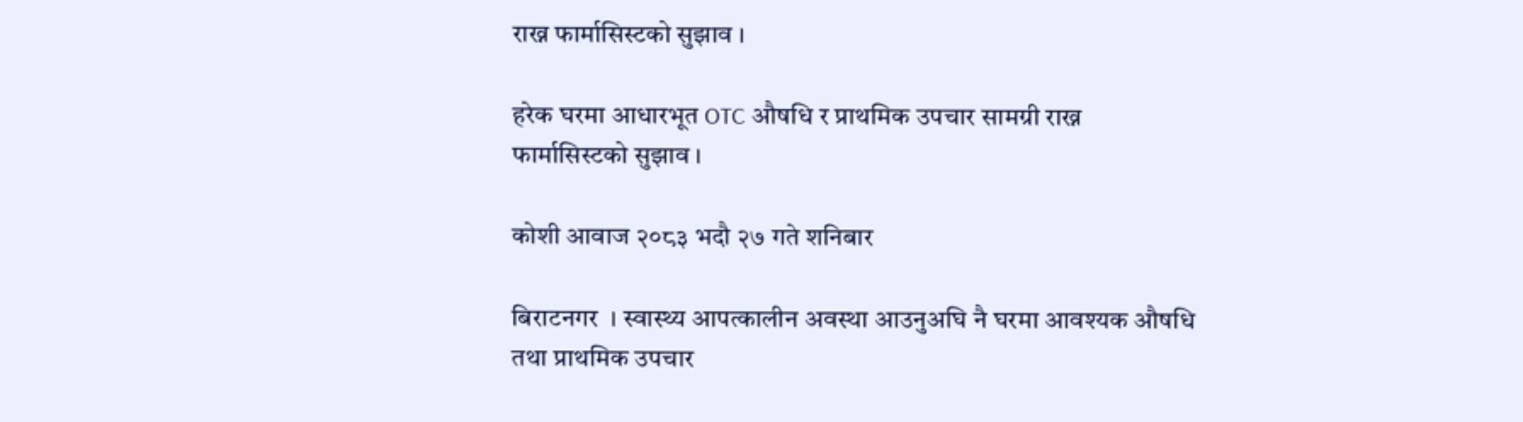राख्न फार्मासिस्टको सुझाव ।

हरेक घरमा आधारभूत OTC औषधि र प्राथमिक उपचार सामग्री राख्न फार्मासिस्टको सुझाव ।

कोशी आवाज २०८३ भदौ २७ गते शनिबार

बिराटनगर  । स्वास्थ्य आपत्कालीन अवस्था आउनुअघि नै घरमा आवश्यक औषधि तथा प्राथमिक उपचार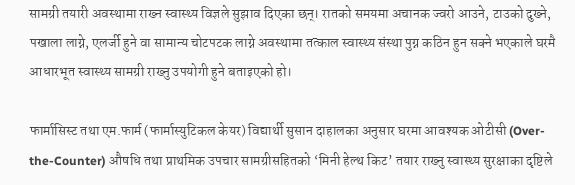सामग्री तयारी अवस्थामा राख्न स्वास्थ्य विज्ञले सुझाव दिएका छन्। रातको समयमा अचानक ज्वरो आउने, टाउको दुख्ने, पखाला लाग्ने, एलर्जी हुने वा सामान्य चोटपटक लाग्ने अवस्थामा तत्काल स्वास्थ्य संस्था पुग्न कठिन हुन सक्ने भएकाले घरमै आधारभूत स्वास्थ्य सामग्री राख्नु उपयोगी हुने बताइएको हो।

फार्मासिस्ट तथा एम.फार्म (फार्मास्युटिकल केयर) विद्यार्थी सुसान दाहालका अनुसार घरमा आवश्यक ओटीसी (Over-the-Counter) औषधि तथा प्राथमिक उपचार सामग्रीसहितको ‘मिनी हेल्थ किट’ तयार राख्नु स्वास्थ्य सुरक्षाका दृष्टिले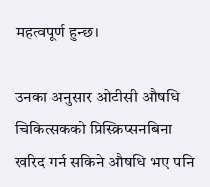महत्वपूर्ण हुन्छ।

उनका अनुसार ओटीसी औषधि चिकित्सकको प्रिस्क्रिप्सनबिना खरिद गर्न सकिने औषधि भए पनि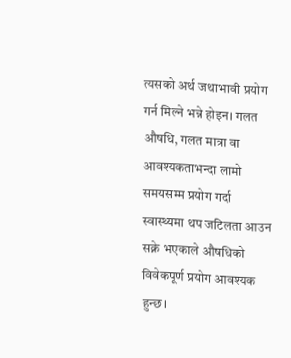त्यसको अर्थ जथाभावी प्रयोग गर्न मिल्ने भन्ने होइन। गलत औषधि, गलत मात्रा वा आवश्यकताभन्दा लामो समयसम्म प्रयोग गर्दा स्वास्थ्यमा थप जटिलता आउन सक्ने भएकाले औषधिको विवेकपूर्ण प्रयोग आवश्यक हुन्छ।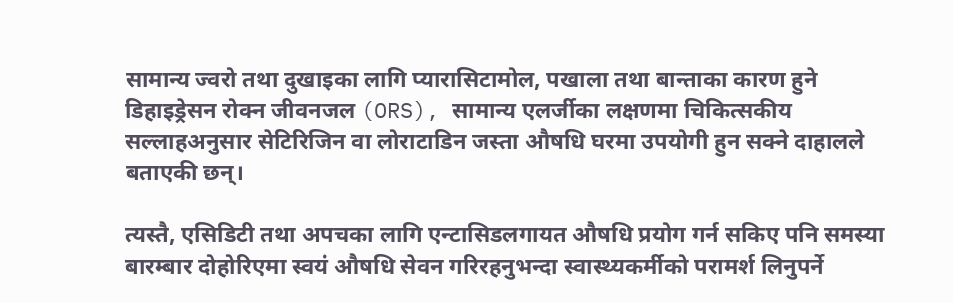सामान्य ज्वरो तथा दुखाइका लागि प्यारासिटामोल, पखाला तथा बान्ताका कारण हुने डिहाइड्रेसन रोक्न जीवनजल (ORS), सामान्य एलर्जीका लक्षणमा चिकित्सकीय सल्लाहअनुसार सेटिरिजिन वा लोराटाडिन जस्ता औषधि घरमा उपयोगी हुन सक्ने दाहालले बताएकी छन्।

त्यस्तै, एसिडिटी तथा अपचका लागि एन्टासिडलगायत औषधि प्रयोग गर्न सकिए पनि समस्या बारम्बार दोहोरिएमा स्वयं औषधि सेवन गरिरहनुभन्दा स्वास्थ्यकर्मीको परामर्श लिनुपर्ने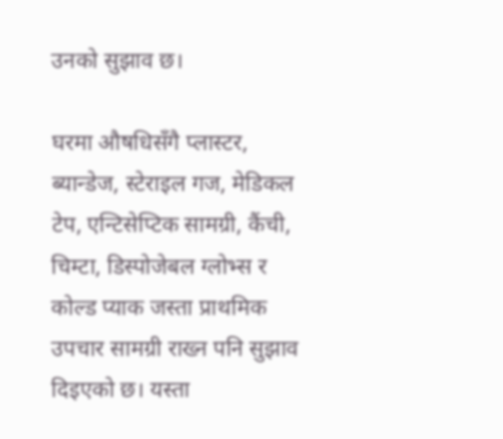उनको सुझाव छ।

घरमा औषधिसँगै प्लास्टर, ब्यान्डेज, स्टेराइल गज, मेडिकल टेप, एन्टिसेप्टिक सामग्री, कैंची, चिम्टा, डिस्पोजेबल ग्लोभ्स र कोल्ड प्याक जस्ता प्राथमिक उपचार सामग्री राख्न पनि सुझाव दिइएको छ। यस्ता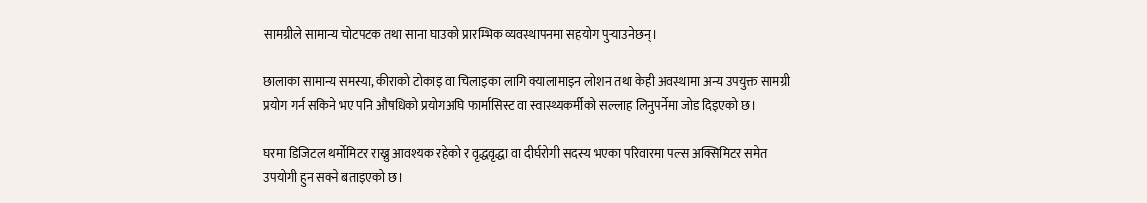सामग्रीले सामान्य चोटपटक तथा साना घाउको प्रारम्भिक व्यवस्थापनमा सहयोग पुर्‍याउनेछन्।

छालाका सामान्य समस्या, कीराको टोकाइ वा चिलाइका लागि क्यालामाइन लोशन तथा केही अवस्थामा अन्य उपयुक्त सामग्री प्रयोग गर्न सकिने भए पनि औषधिको प्रयोगअघि फार्मासिस्ट वा स्वास्थ्यकर्मीको सल्लाह लिनुपर्नेमा जोड दिइएको छ।

घरमा डिजिटल थर्मोमिटर राख्नु आवश्यक रहेको र वृद्धवृद्धा वा दीर्घरोगी सदस्य भएका परिवारमा पल्स अक्सिमिटर समेत उपयोगी हुन सक्ने बताइएको छ।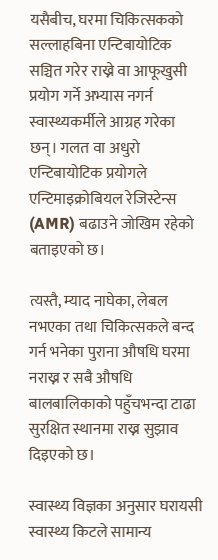यसैबीच, घरमा चिकित्सकको सल्लाहबिना एन्टिबायोटिक सञ्चित गरेर राख्ने वा आफूखुसी प्रयोग गर्ने अभ्यास नगर्न स्वास्थ्यकर्मीले आग्रह गरेका छन्। गलत वा अधुरो एन्टिबायोटिक प्रयोगले एन्टिमाइक्रोबियल रेजिस्टेन्स (AMR) बढाउने जोखिम रहेको बताइएको छ।

त्यस्तै, म्याद नाघेका, लेबल नभएका तथा चिकित्सकले बन्द गर्न भनेका पुराना औषधि घरमा नराख्न र सबै औषधि बालबालिकाको पहुँचभन्दा टाढा सुरक्षित स्थानमा राख्न सुझाव दिइएको छ।

स्वास्थ्य विज्ञका अनुसार घरायसी स्वास्थ्य किटले सामान्य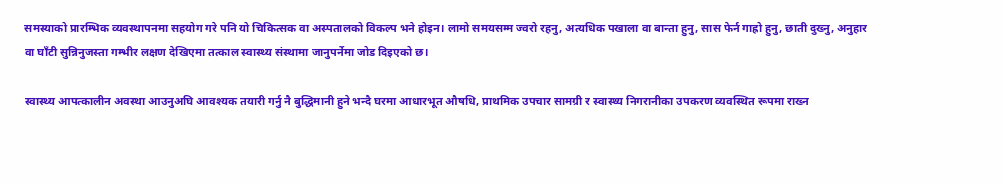समस्याको प्रारम्भिक व्यवस्थापनमा सहयोग गरे पनि यो चिकित्सक वा अस्पतालको विकल्प भने होइन। लामो समयसम्म ज्वरो रहनु, अत्यधिक पखाला वा बान्ता हुनु, सास फेर्न गाह्रो हुनु, छाती दुख्नु, अनुहार वा घाँटी सुन्निनुजस्ता गम्भीर लक्षण देखिएमा तत्काल स्वास्थ्य संस्थामा जानुपर्नेमा जोड दिइएको छ।

स्वास्थ्य आपत्कालीन अवस्था आउनुअघि आवश्यक तयारी गर्नु नै बुद्धिमानी हुने भन्दै घरमा आधारभूत औषधि, प्राथमिक उपचार सामग्री र स्वास्थ्य निगरानीका उपकरण व्यवस्थित रूपमा राख्न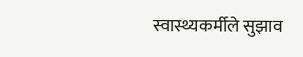स्वास्थ्यकर्मीले सुझाव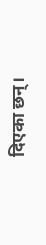दिएका छन्।